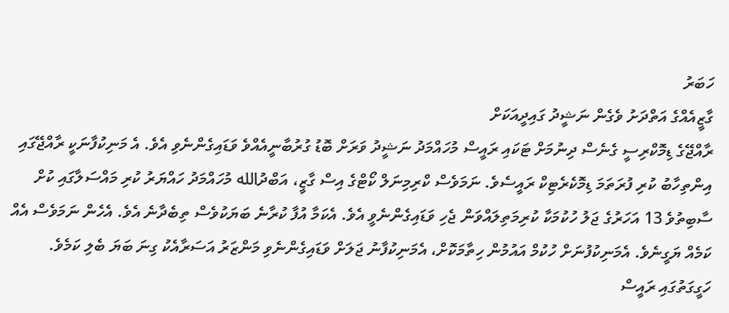ހަބަރު
ގާޒީއެއްގެ އަތްދަށު ވެގެން ނަޝީދު ގައިދީއަކަށް
ރާއްޖޭގެ ޑިމޮކްރިސީ ގެނެސް ދިނުމަށް ޓަކައި ރައީސް މުހައްމަދު ނަޝީދު ވަރަށް ބޮޑު ގުރުބާނީއެއްވެ ވަޑައިގެންނެވި އެވެ. އެ މަނިކުފާނަކީ ރާއްޖޭގައި އިންތިހާބު ކުރި ފުރަތަމަ ޑިމޮކެރެޓިކް ރައީސެވެ. ނަމަވެސް ކްރިމިނަލް ކޯޓްގެ އިސް ގާޒީ، އަބްދުالله މުހައްމަދު ހައްޔަރު ކުރި މައްސަލާގައި ކުށް ސާބިތުވެ 13 އަހަރުގެ ޖަލު ހުކުމަކާ ކުރިމަތިލައްވަން ޖެހި ވަޑައިގެންނެވީ އެވެ. އެކަމާ އުފާ ކުރާނެ ބަޔަކުވެސް ތިބެދާނެ އެވެ. އެހެން ނަމަވެސް އެއް ކަމެއް ޔަގީނެވެ. އެމަނިކުފުނަށް ހުކުމް އައުމުން ހިތާމަކޮށް، އެމަނިކުފާނު ޖަލަށް ވަޑައިގެންނެވި މަންޒަރު އަސަރާއެކު ގިނަ ބަޔަ ބެލި ކަމެވެ.
ހަގީގަތުގައި ރައީސް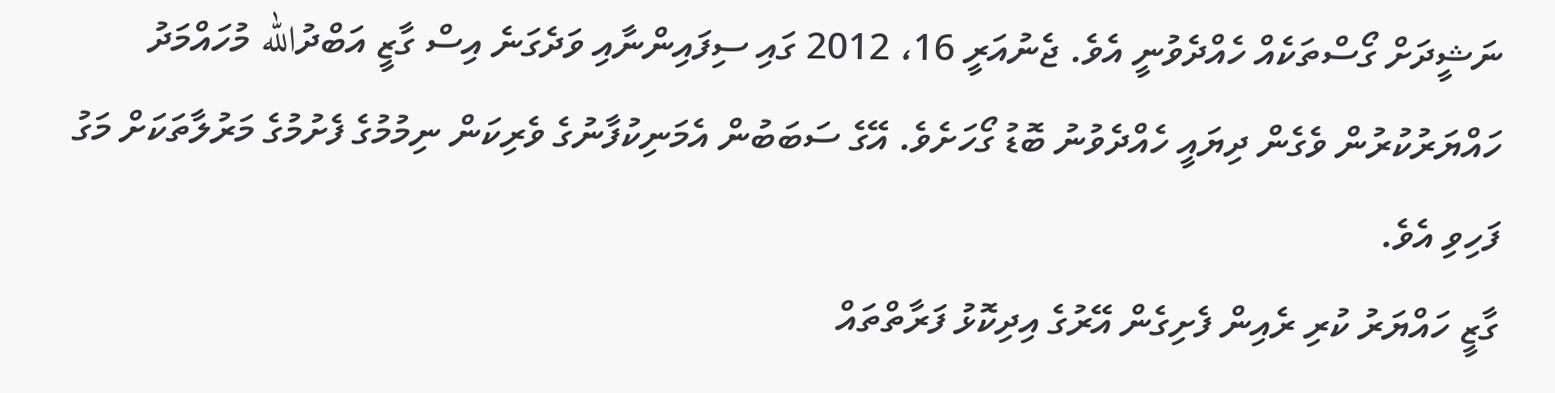ނަޝީދަށް ގޯސްތަކެއް ހެއްދެވުނީ އެވެ. ޖެނުއަރީ 16، 2012 ގައި ސިފައިންނާއި ވަދެގަނެ އިސް ގާޒީ އަބްދުالله މުހައްމަދު ހައްޔަރުކުރުން ވެގެން ދިޔައީ ހެއްދެވުނު ބޮޑު ގޯހަށެވެ. އޭގެ ސަބަބުން އެމަނިކުފާނުގެ ވެރިކަން ނިމުމުގެ ފެށުމުގެ މަރުލާތަކަށް މަގު ފަހިވި އެވެ.
ގާޒީ ހައްޔަރު ކުރި ރެއިން ފެށިގެން އޭރުގެ އިދިކޮޅު ފަރާތްތައް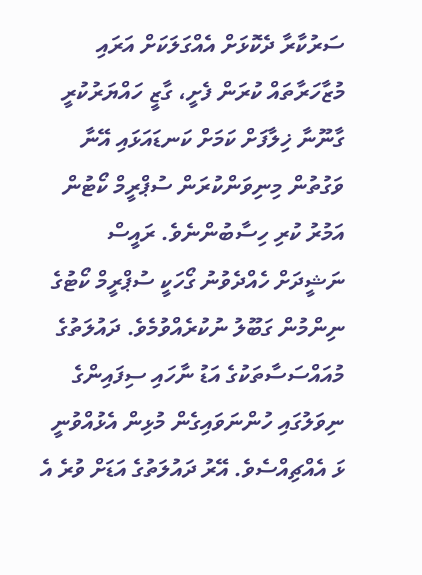ސަރުކާރާ ދެކޮޅަށް އެއްގަލަކަށް އަރައި މުޒާހަރާތައް ކުރަން ފެށީ، ގާޒީ ހައްޔަރުކުރީ ގާނޫނާ ޚިލާފަށް ކަމަށް ކަނޑައަޅައި އޭނާ ވަގުތުން މިނިވަންކުރަން ސުޕްރީމް ކޯޓުން އަމުރު ކުރި ހިސާބުންނެވެ. ރައީސް ނަޝީދަށް ހެއްދެވުނު ގޯހަކީ ސުޕްރީމް ކޯޓުގެ ނިންމުން ގަބޫލު ނުކުރެއްވުމެވެ. ދައުލަތުގެ މުއައްސަސާތަކުގެ އަޑު ނާހައި ސިފައިންގެ ނިވަލުގައި ހުންނަވައިގެން މުޅިން އެޅުއްވުނީ ޅަ އެއްޗިއްސެވެ. އޭރު ދައުލަތުގެ އަޑަށް ވުރެ އެ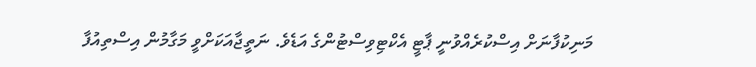މަނިކުފާނަށް އިސްކުރެއްވުނީ ޕާޓީ އެކްޓިވިސްޓުންގެ އަޑެވެ. ނަތީޖާއަކަށްވީ މަގާމުން އިސްތިއުފާ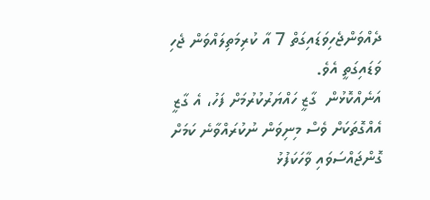ދެއްވަންޖެހިވަޑައިގަތް 7 އާ ކުރިމަތިލައްވަން ޖެހި ވަޑައިގަތީ އެވެ.
އަނެއްކޮޅުން  ގާޒީ ހައްޔަރުކުރުމަށް ފަހު، އެ ގާޒީ އެއްގޮތަކަށް ވެސް މިނިވަން ނުކުރައްވާނެ ކަމަށް ގޮންޖައްސަވައި ވާހަކަފުޅު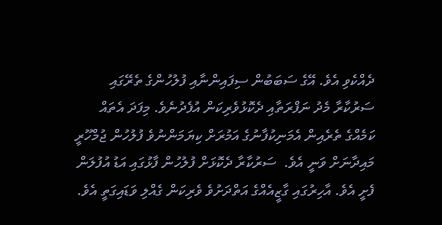ދެއްކެވި އެވެ. އޭގެ ސަބަބުން ސިފައިންނާއި ފުލުހުންގެ ތެރޭގައި ސަރުކާރާ މެދު ނަފްރަތާއި ދެކޮޅުވެރިކަން އުފެދުނެވެ. މިފަދަ އެތައް ކަމެއްގެ ތެރެއިން އެމަނިކުފާނުގެ އަމުރަށް ކިޔަމަންނުވެ ފުލުހުން ޖުމްހޫރީ މައިދާނަށް ވަނީ އެވެ.  ސަރުކާރާ ދެކޮޅަށް ފުލުހުން ފާޅުގައި އަޑު އުފުލަން ފެށީ އެވެ. އާހިރުގައި ގާޒީއެއްގެ އަތްދަށުވެ ވެރިކަން ގެއްލި ވަޑައިގަތީ އެވެ.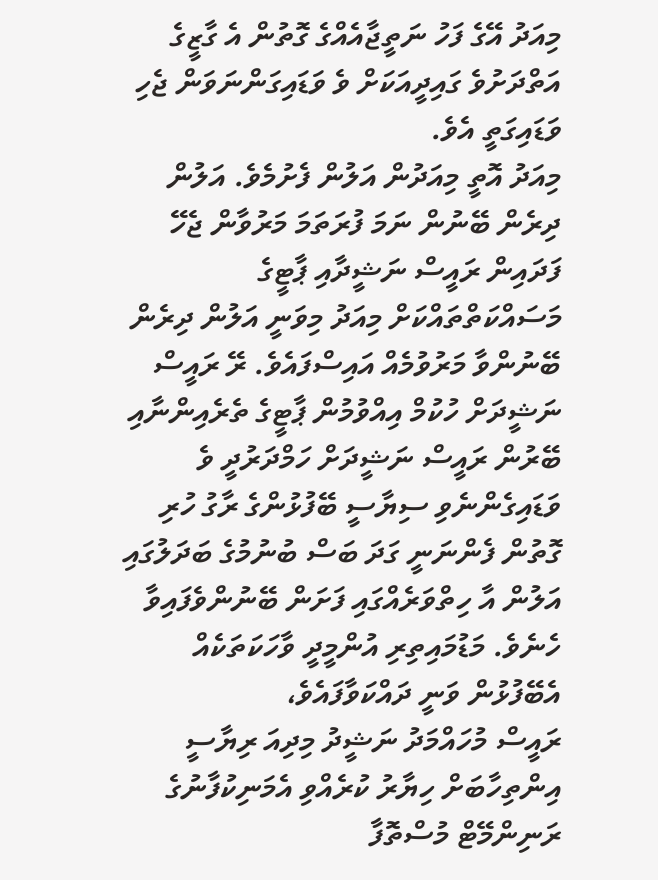މިއަދު އޭގެ ފަހު ނަތީޖާއެއްގެ ގޮތުން އެ ގާޒީގެ އަތްދަށުވެ ގައިދީއަކަށް ވެ ވަޑައިގަންނަވަން ޖެހި ވަޑައިގަތީ އެވެ.
މިއަދު އޮތީ މިއަދުން އަލުން ފެށުމެވެ. އަލުން ދިރެން ބޭނުން ނަމަ ފުރަތަމަ މަރުވާން ޖެހޭ ފަދައިން ރައީސް ނަޝީދާއި ޕާޓީގެ މަސައްކަތްތައްކަށް މިއަދު މިވަނީ އަލުން ދިރެން ބޭނުންވާ މަރުވުމެއް އައިސްފައެވެ. ރޭ ރައީސް ނަޝީދަށް ހުކުމް އިއްވުމުން ޕާޓީގެ ތެރެއިންނާއި ބޭރުން ރައީސް ނަޝީދަށް ހަމްދަރުދީ ވެ ވަޑައިގެންނެވި ސިޔާސީ ބޭފުޅުންގެ ރާގު ހުރި ގޮތުން ފެންނަނީ ގަދަ ބަސް ބުނުމުގެ ބަދަލުގައި އަލުން އާ ހިތްވަރެއްގައި ފަށަން ބޭނުންވެފައިވާ ހެނެވެ. މަޑުމައިތިރި އުންމީދީ ވާހަކަތަކެއް އެބޭފުޅުން ވަނީ ދައްކަވާފައެވެ،
ރައީސް މުހައްމަދު ނަޝީދު މިދިއަ ރިޔާސީ އިންތިހާބަށް ހިޔާރު ކުރެއްވި އެމަނިކުފާނުގެ ރަނިންމޭޓް މުސްތޮފާ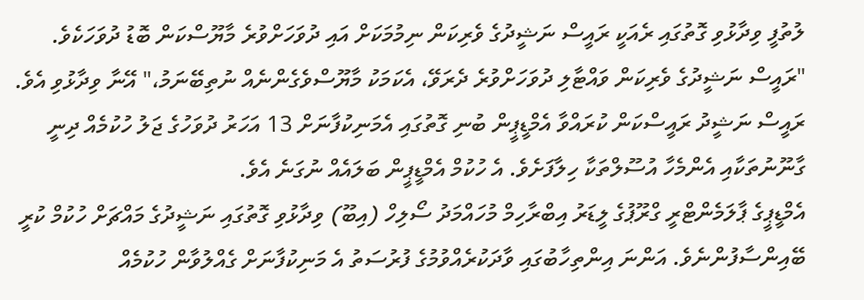ލުތުފީ ވިދާޅުވި ގޮތުގައި ރެއަކީ ރައީސް ނަޝީދުގެ ވެރިކަން ނިމުމަކަށް އައި ދުވަހަށްވުރެ މާޔޫސްކަން ބޮޑު ދުވަހަކެވެ.
"ރައީސް ނަޝީދުގެ ވެރިކަން ވައްޓާލި ދުވަހަށްވުރެ ދެރަވޭ، އެކަމަކު މާޔޫސްވެގެންނެއް ނުތިބޭނަމު،" އޭނާ ވިދާޅުވި އެވެ.
ރައީސް ނަޝީދު ރައީސްކަން ކުރައްވާ އެމްޑީޕީން ބުނި ގޮތުގައި އެމަނިކުފާނަށް 13 އަހަރު ދުވަހުގެ ޖަލު ހުކުމެއް ދިނީ  ގާނޫނުތަކާއި އެންމެހާ އުސޫލްތަކާ ހިލާފަށެވެ. އެ ހުކުމް އެމްޑީޕީން ބަލައެއް ނުގަނެ އެވެ.
އެމްޑީޕީގެ ޕާލަމެންޓްރީ ގްރޫޕުގެ ލީޑަރު އިބްރާހިމް މުހައްމަދު ސޯލިހް (އިބޫ) ވިދާޅުވި ގޮތުގައި ނަޝީދުގެ މައްޗަށް ހުކުމް ކުރީ ބޭއިންސާފުންނެވެ. އަންނަ އިންތިހާބުގައި ވާދަކުރެއްވުމުގެ ފުރުސަތު އެ މަނިކުފާނަށް ގެއްލުވާން ހުކުމެއް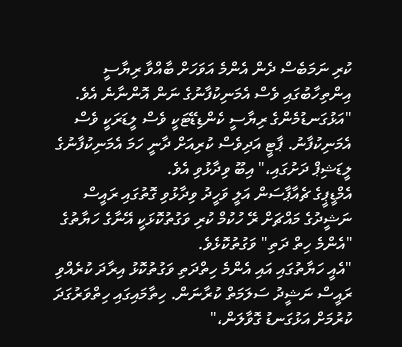ކުރި ނަމަބެސް ދެން އެންމެ އަވަހަށް ބާއްވާ ރިޔާސީ އިންތިހާބުގައި ވެސް އެމަނިކުފާނުގެ ނަން އޮންނާނެ އެވެ.
"އަޅުގަނޑުމެންގެ ރިޔާސީ ކެންޑިޑޭޓަކީ ވެސް ލީޑަރަކީ ވެސް އެމަނިކުފާނު. ޕާޓީ އަދިވެސް ކުރިއަށް ދާނީ ހަމަ އެމަނިކުފާނުގެ ލީޑަޝިޕް ދަށުގައި،" އިބޫ ވިދާޅުވި އެވެ.
އެމްޑީޕީގެ ޗެއާޕާސަން އަލީ ވަހީދު ވިދާޅުވި ގޮތުގައި ރައީސް ނަޝީދުގެ މައްޗަށް ރޭ ހުކުމް ކުރި ވަގުތުކޮޅަކީ އޭނާގެ ހަޔާތުގެ "އެންމެ ހިތް ދަތި" ވަގުތުކޮޅެވެ.
"އެއީ ހަޔާތުގައި އައި އެންމެ ހިތްދަތި ވަގުތުކޮޅު އިރާދަ ކުރެއްވި ރައީސް ނަޝީދު ސަލަމަތް ކުރާނަން. ހިތާމައިގައި ހިތްވަރުގަދަ ކުރުމަށް އަޅުގަނޑު ގޮވާލަން،"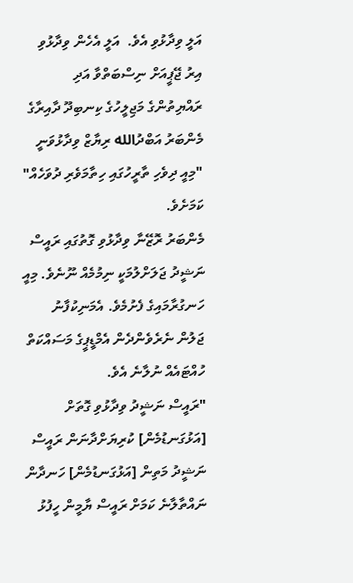އަލީ ވިދާޅުވި އެވެ.  އަލީ އެހެން ވިދާޅުވި އިރު ޖޭޕީއަށް ނިސްބަތްވާ އަދި ރައްޔިތުންގެ މަޖިލީހުގެ ކިނބިދޫ ދާއިރާގެ މެންބަރު އަބްދުالله ރިޔާޒް ވިދާޅުވަނީ "މިއީ ދިވެހި ތާރީހުގައި ހިތާމަވެރި ދުވަހެއް" ކަމަށެވެ.
މެންބަރު ރޮޒޭނާ ވިދާޅުވި ގޮތުގައި ރައީސް ނަޝީދު ޖަލަށްލުމަކީ ނިމުމެއް ނޫނެވެ. މިއީ ހަނގުރާމައިގެ ފެށުމެވެ. އެމަނިކުފާނު ޖަލުން ނެރެވެންދެން އެމްޑީޕީގެ މަސައްކަތް ހުއްޓައެއް ނުލާނެ އެވެ.
"ރައީސް ނަޝީދު ވިދާޅުވި ގޮތަށް [އަޅުގަނޑުމެން] ކުރިޔަށްދާނަން ރައީސް ނަޝީދު މަތިން [އަޅުގަނޑުމެން] ހަނދާން ނައްތާލާނެ ކަމަށް ރައީސް ޔާމީން ހީފުޅު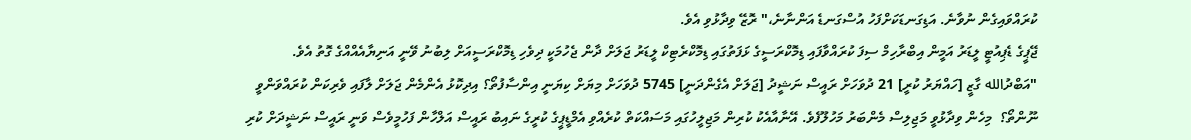ކުރައްވައިގެން ނުވާނެ. އަޑިގަނޑަކަށްފަހު އުސްގަނޑެ އަންނާނެ،" ރޮޒޭ ވިދާޅުވި އެވެ.
ޖޭޕީގެ ޑެޕިއުޓީ ލީޑަރު އަމީން އިބްރާހިމް ސިފަ ކުރައްވާފައި ޑިމޮކްރަސީގެ ޅަފަތުގައި ޑިމޮކްރެޓިކް ލީޑަރު ޖަލަށް ދާން ޖެހުމަކީ ދިވެހި ޑިމޮކްރަސީއަށް ލިބުނު ވޭނީ އަނިޔާއެއްއްގެ ގޮތު އެވެ.
"އަބްދުالله ގާޒީ [ހައްޔަރު ކުރީ] 21 ދުވަހަށް ރައީސް ނަޝީދު [ޖަލަށް އެގެންދަނީ] 5745 ދުވަހަށް މިޔަށް ކިޔަނީ އިންސާފުތޯ؟ އިދިކޮޅު އެންމެން ޖަލަށް ލާފައި ވެރިކަން ކުރައްވަންވީ ނޫންތޯ؟  މިހެން ވިދާޅުވީ މަޖިލިސް މެންބަރު މަހުލޫފެވެ. އޭނާއާއެކު ކުރިން މަޖިލީހުގައި މަސައްކަތް ކުރެއްވި އެމްޑީޕީގެ ކުރީގެ ނައިބު ރައީސް އަލްހާން ފަހުމީވެސް ވަނީ ރައީސް ނަޝީދަށް ކުރި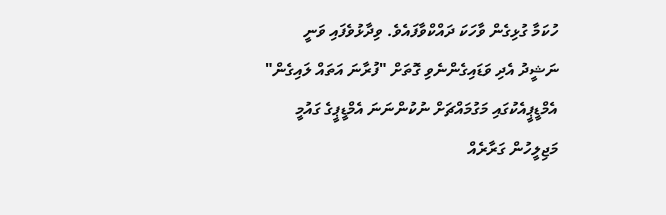ހުކަމާ ގުޅިގެން ވާހަކަ ދައްކްވާފައެވެ. ވިދާޅުވެފައި ވަނީ ނަޝީދު އެދި ވަޑައިގެންނެވި ގޮތަށް "ފުރާނަ އަތައް ލައިގެން" އެމްޑީޕީއެކުގައި މަގުމައްޗަށް ނުކުންނަނަ އެމްޑީޕީގެ ގައުމީ މަޖިލީހުން ގަރާރެއް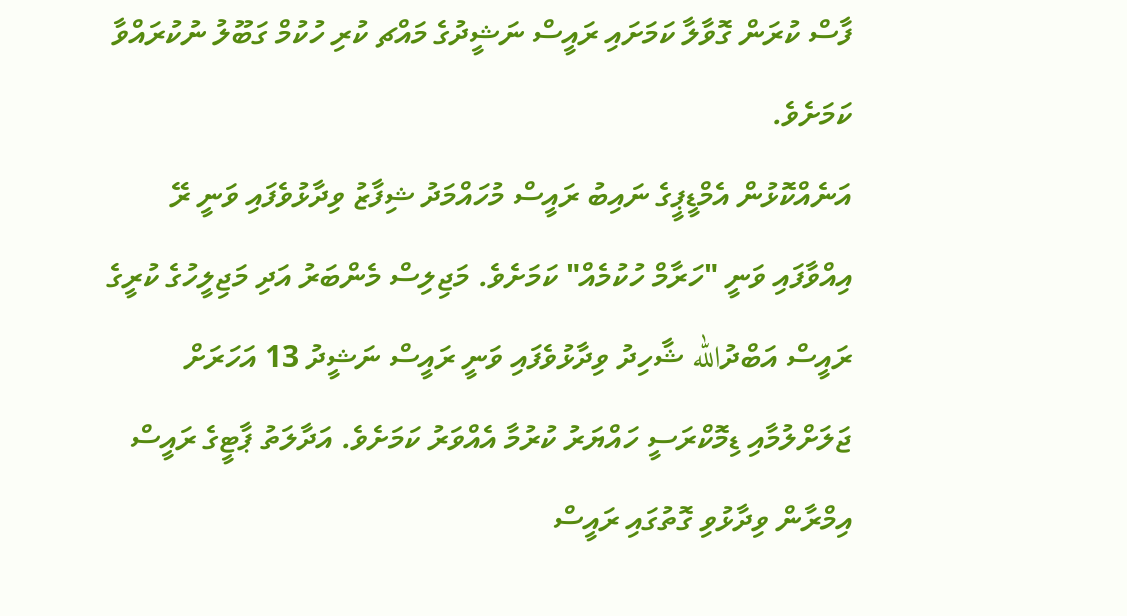ފާސް ކުރަން ގޮވާލާ ކަމަށައި ރައީސް ނަޝީދުގެ މައްޗ ކުރި ހުކުމް ގަބޫލު ނުކުރައްވާ ކަމަށެވެ.
އަނެއްކޮޅުން އެމްޑީޕީގެ ނައިބު ރައީސް މުހައްމަދު ޝިފާޒު ވިދާޅުވެފައި ވަނީ ރޭ އިއްވާފައި ވަނީ "ހަރާމް ހުކުމެއް" ކަމަށެވެ. މަޖިލިސް މެންބަރު އަދި މަޖިލީހުގެ ކުރީގެ ރައީސް އަބްދުالله ޝާހިދު ވިދާޅުވެފައި ވަނީ ރައީސް ނަޝީދު 13 އަހަރަށް ޖަލަށްލުމާއި ޑިމޮކްރަސީ ހައްޔަރު ކުރުމާ އެއްވަރު ކަމަށެވެ. އަދާލަތު ޕާޓީގެ ރައީސް އިމްރާން ވިދާޅުވި ގޮތުގައި ރައީސް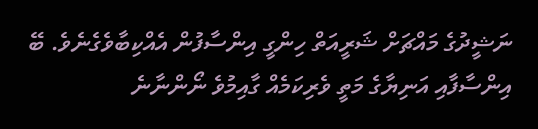ނަޝީދުގެ މައްޗަށް ޝަރީއަތް ހިންގީ އިންސާފުން އެއްކިބާވެގެނެވެ. ބޭ އިންސާފާއި އަނިޔާގެ މަތީ ވެރިކަމެއް ގާއިމުވެ ނޯންނާނެ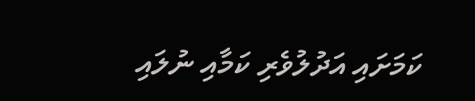ކަމަށައި އަދުލުވެރި ކަމާއި ނުލައި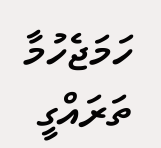ހަމަޖެހުމާ ތަރައްގީ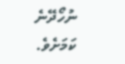ނުހޯދޭނެ ކަމަށެވެ.